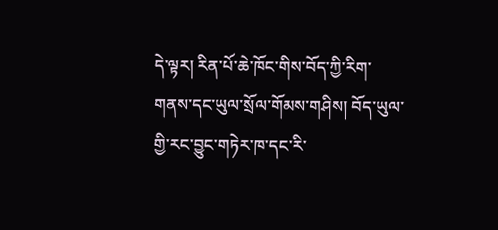དེ་ལྟར། རིན་པོ་ཆེ་ཁོང་གིས་བོད་ཀྱི་རིག་གནས་དང་ཡུལ་སྲོལ་གོམས་གཤིས། བོད་ཡུལ་གྱི་རང་བྱུང་གཏེར་ཁ་དང་རི་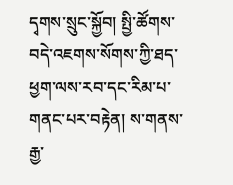དྭགས་སྲུང་སྐྱོབ། སྤྱི་ཚོགས་བདེ་འཇགས་སོགས་ཀྱི་ཐད་ཕྱག་ལས་རབ་དང་རིམ་པ་གནང་པར་བརྟེན། ས་གནས་རྒྱ་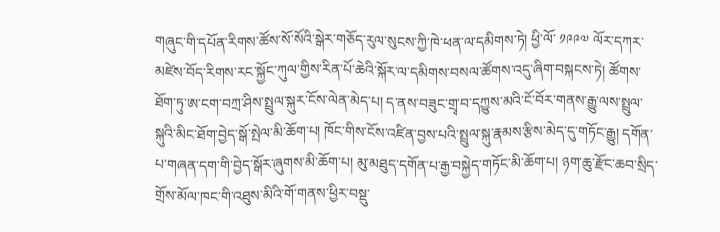གཞུང་གི་དཔོན་རིགས་ཚོས་སོ་སོའི་སྒེར་གཅོད་རུལ་སུངས་ཀྱི་ཁེ་ཕན་ལ་དམིགས་ཏེ། ཕྱི་ལོ་ ༡༩༩༧ ལོར་དཀར་མཛེས་བོད་རིགས་རང་སྐྱོང་ཀུལ་གྱིས་རིན་པོ་ཆེའི་སྐོར་ལ་དམིགས་བསལ་ཚོགས་འདུ་ཞིག་བསྐངས་ཏེ། ཚོགས་ཐོག་ཏུ་ཨ་ངག་བཀྲ་ཤིས་སྤྲུལ་སྐུར་ངོས་ལེན་མེད་པ། ད་ནས་བཟུང་གྲྭ་བ་དཀྱུས་མའི་ངོ་བོར་གནས་རྒྱུ་ལས་སྤྲུལ་སྐུའི་མིང་ཐོག་བྱེད་སྒོ་སྤེལ་མི་ཆོག་པ། ཁོང་གིས་ངོས་འཛིན་བྱས་པའི་སྤྲུལ་སྐུ་རྣམས་རྩིས་མེད་དུ་གཏོང་རྒྱུ། དགོན་པ་གཞན་དག་གི་བྱེད་སྒོར་ཞུགས་མི་ཆོག་པ། མུ་མཐུད་དགོན་པ་རྒྱ་བསྐྱེད་གཏོང་མི་ཆོག་པ། ཉག་ཆུ་རྫོང་ཆབ་སྲིད་གྲོས་མོལ་ཁང་གི་འཐུས་མིའི་གོ་གནས་ཕྱིར་བསྡུ་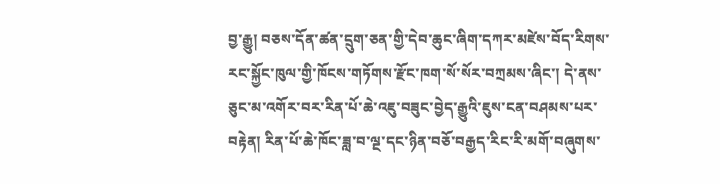བྱ་རྒྱུ། བཅས་དོན་ཚན་དྲུག་ཅན་གྱི་དེབ་ཆུང་ཞིག་དཀར་མཛེས་བོད་རིགས་རང་སྐྱོང་ཁུལ་གྱི་ཁོངས་གཏོགས་རྫོང་ཁག་སོ་སོར་བཀྲམས་ཞིང་། དེ་ནས་ཅུང་མ་འགོར་བར་རིན་པོ་ཆེ་འཇུ་བཟུང་བྱེད་རྒྱུའི་ཇུས་ངན་བཤམས་པར་བརྟེན། རིན་པོ་ཆེ་ཁོང་ཟླ་བ་ལྔ་དང་ཉིན་བཅོ་བརྒྱད་རིང་རི་མགོ་བཞུགས་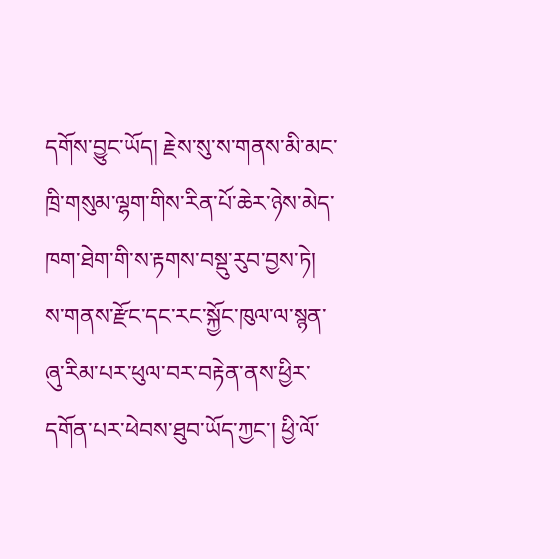དགོས་བྱུང་ཡོད། རྗེས་སུ་ས་གནས་མི་མང་ཁྲི་གསུམ་ལྷག་གིས་རིན་པོ་ཆེར་ཉེས་མེད་ཁག་ཐེག་གི་ས་རྟགས་བསྡུ་རུབ་བྱས་ཏེ། ས་གནས་རྫོང་དང་རང་སྐྱོང་ཁུལ་ལ་སྙན་ཞུ་རིམ་པར་ཕུལ་བར་བརྟེན་ནས་ཕྱིར་དགོན་པར་ཕེབས་ཐུབ་ཡོད་ཀྱང་། ཕྱི་ལོ་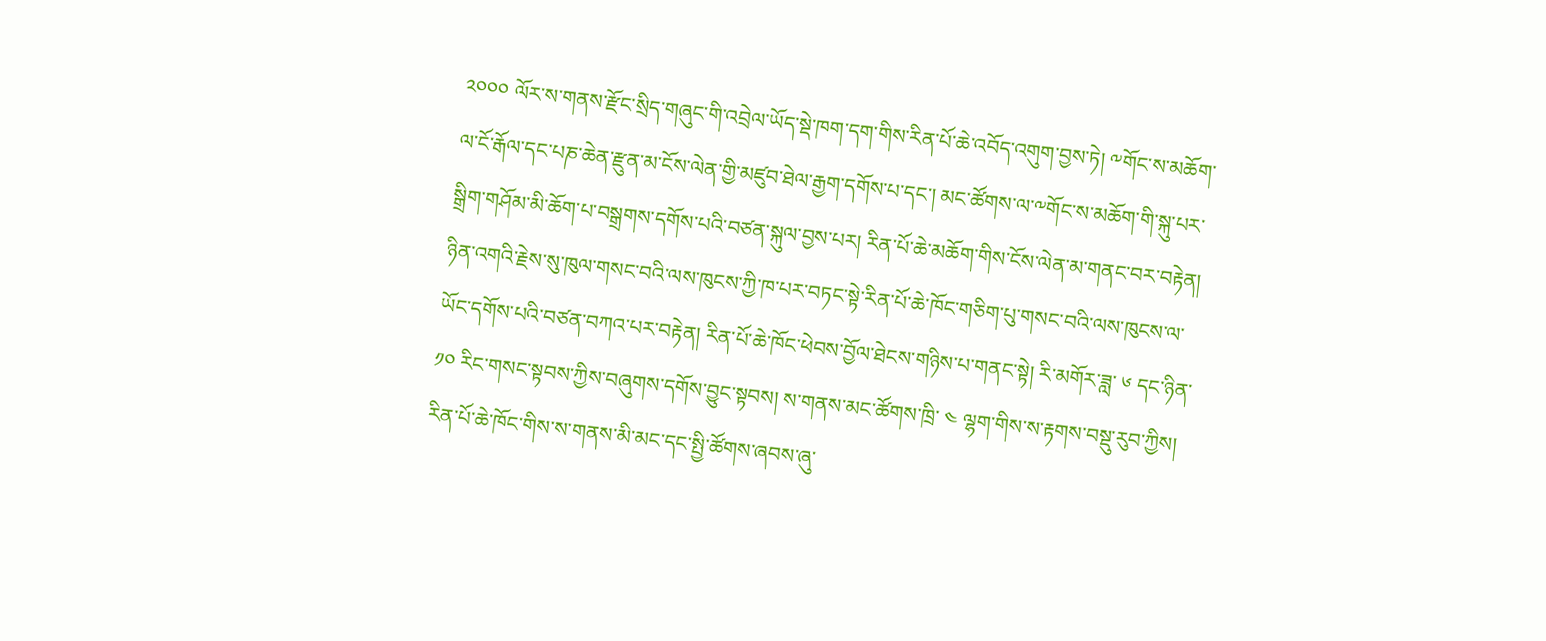༢༠༠༠ ལོར་ས་གནས་རྫོང་སྲིད་གཞུང་གི་འབྲེལ་ཡོད་སྡེ་ཁག་དག་གིས་རིན་པོ་ཆེ་འབོད་འགུག་བྱས་ཏེ། ༸གོང་ས་མཆོག་ལ་ངོ་རྒོལ་དང་པཎ་ཆེན་རྫུན་མ་ངོས་ལེན་གྱི་མཛུབ་ཐེལ་རྒྱག་དགོས་པ་དང་། མང་ཚོགས་ལ་༸གོང་ས་མཆོག་གི་སྐུ་པར་སྒྲིག་གཤོམ་མི་ཆོག་པ་བསྒྲགས་དགོས་པའི་བཙན་སྐུལ་བྱས་པར། རིན་པོ་ཆེ་མཆོག་གིས་ངོས་ལེན་མ་གནང་བར་བརྟེན། ཉིན་འགའི་རྗེས་སུ་ཁུལ་གསང་བའི་ལས་ཁུངས་ཀྱི་ཁ་པར་བཏང་སྟེ་རིན་པོ་ཆེ་ཁོང་གཅིག་པུ་གསང་བའི་ལས་ཁུངས་ལ་ཡོང་དགོས་པའི་བཙན་བཀའ་པར་བརྟེན། རིན་པོ་ཆེ་ཁོང་ཕེབས་བྱོལ་ཐེངས་གཉིས་པ་གནང་སྟེ། རི་མགོར་ཟླ་ ༦ དང་ཉིན་ ༡༠ རིང་གསང་སྟབས་ཀྱིས་བཞུགས་དགོས་བྱུང་སྟབས། ས་གནས་མང་ཚོགས་ཁྲི་ ༤ ལྷག་གིས་ས་རྟགས་བསྡུ་རུབ་ཀྱིས། རིན་པོ་ཆེ་ཁོང་གིས་ས་གནས་མི་མང་དང་སྤྱི་ཚོགས་ཞབས་ཞུ་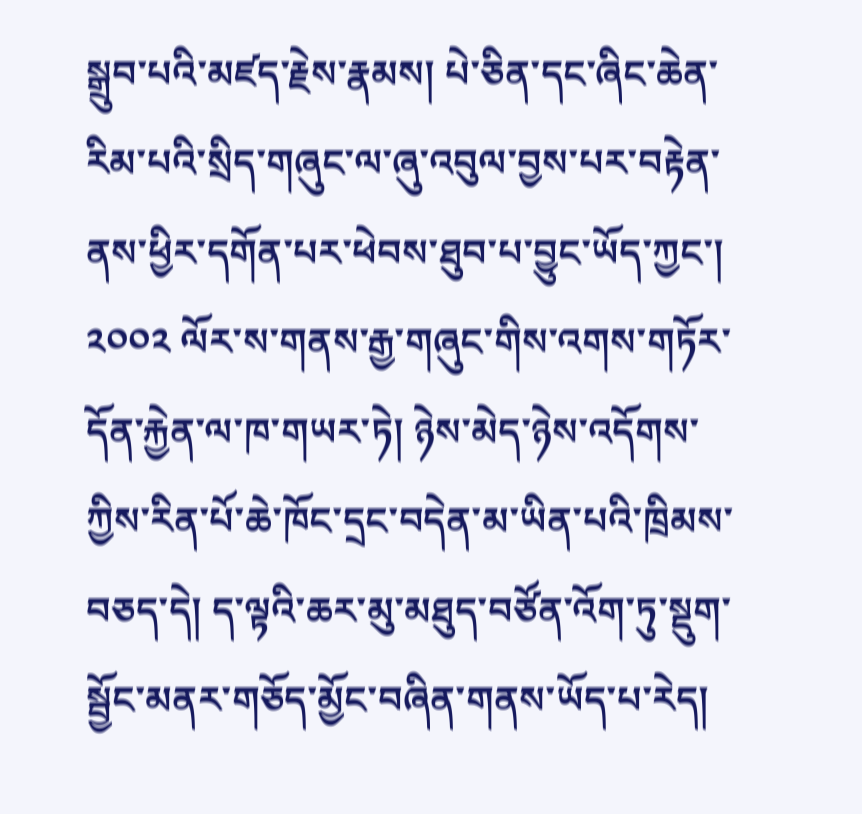སྒྲུབ་པའི་མཛད་རྗེས་རྣམས། པེ་ཅིན་དང་ཞིང་ཆེན་རིམ་པའི་སྲིད་གཞུང་ལ་ཞུ་འབུལ་བྱས་པར་བརྟེན་ནས་ཕྱིར་དགོན་པར་ཕེབས་ཐུབ་པ་བྱུང་ཡོད་ཀྱང་། ༢༠༠༢ ལོར་ས་གནས་རྒྱ་གཞུང་གིས་འགས་གཏོར་དོན་རྐྱེན་ལ་ཁ་གཡར་ཏེ། ཉེས་མེད་ཉེས་འདོགས་ཀྱིས་རིན་པོ་ཆེ་ཁོང་དྲང་བདེན་མ་ཡིན་པའི་ཁྲིམས་བཅད་དེ། ད་ལྟའི་ཆར་མུ་མཐུད་བཙོན་འོག་ཏུ་སྡུག་སྦྱོང་མནར་གཅོད་མྱོང་བཞིན་གནས་ཡོད་པ་རེད།